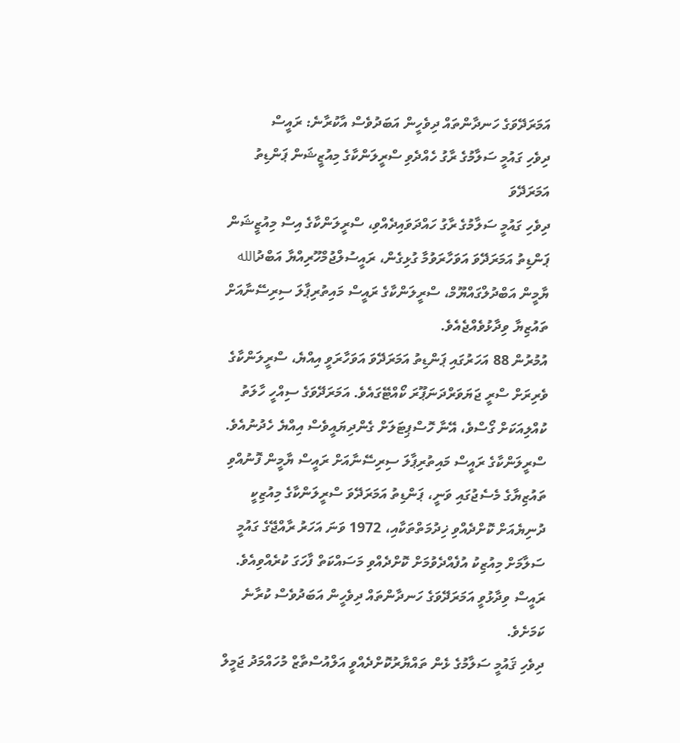އަމަރަދޭވަގެ ހަނދާންތައް ދިވެހީން އަބަދުވެސް އާކުރާނެ: ރައީސް
ދިވެހި ގައުމީ ސަލާމުގެ ރާގު ހެއްދެވި ސްރީލަންކާގެ މިއުޒީޝަން ޕަންޑިތު އަމަރަދޭވަ
ދިވެހި ގައުމީ ސަލާމުގެ ރާގު ހައްދަވައިދެއްވި، ސްރީލަންކާގެ އިސް މިއުޒީޝަން ޕަންޑިތު އަމަރަދޭވަ އަވަހާރަވުމާ ގުޅިގެން، ރައީސުލްޖުމްހޫރިއްޔާ އަބްދުالله ޔާމީން އަބްދުލްގައްޔޫމް، ސްރީލަންކާގެ ރައީސް މައިތުރިޕާލަ ސިރިސޭނާއަށް ތައުޒިޔާ ވިދާޅުވެއްޖެއެވެ.
އުމުރުން 88 އަހަރުގައި ޕަންޑިތު އަމަރަދޭވަ އަވަހާރަވީ އިއްޔެ، ސްރީލަންކާގެ ވެރިރަށް ސްރީ ޖަޔަވަރްދަނަޕޫރަ ކޯއްޓޭގައެވެ. އަމަރަދޭވަގެ ސިއްހީ ހާލަތު ކުއްލިއަކަށް ގޯސްވެ، އޭނާ ހޮސްޕިޓަލަށް ގެންދިޔައީވެސް އިއްޔެ ހެދުނުއެވެ.
ސްރީލަންކާގެ ރައީސް މައިތުރިޕާލަ ސިރިސޭނާއަށް ރައީސް ޔާމީން ފޮނުއްވި ތައުޒިޔާގެ މެސެޖުގައި ވަނީ، ޕަންޑިތު އަމަރަދޭވަ ސްރީލަންކާގެ މިއުޒިކީ ދުނިޔެއަށް ކޮށްދެއްވި ޚިދުމަތްތަކާއި، 1972 ވަނަ އަހަރު ރާއްޖޭގެ ގައުމީ ސަލާމަށް މިއުޒިކު އުފެއްދެވުމަށް ކޮށްދެއްވި މަސައްކަތް ފާހަގަ ކުރެއްވިއެވެ.
ރައީސް ވިދާޅުވީ އަމަރަދޭވަގެ ހަނދާންތައް ދިވެހީން އަބަދުވެސް ކުރާނެ ކަމަށެވެ.
ދިވެހި ޤައުމީ ސަލާމުގެ ޅެން ތައްޔާރުކޮށްދެއްވީ އަލްއުސްތާޒް މުހައްމަދު ޖަމީލް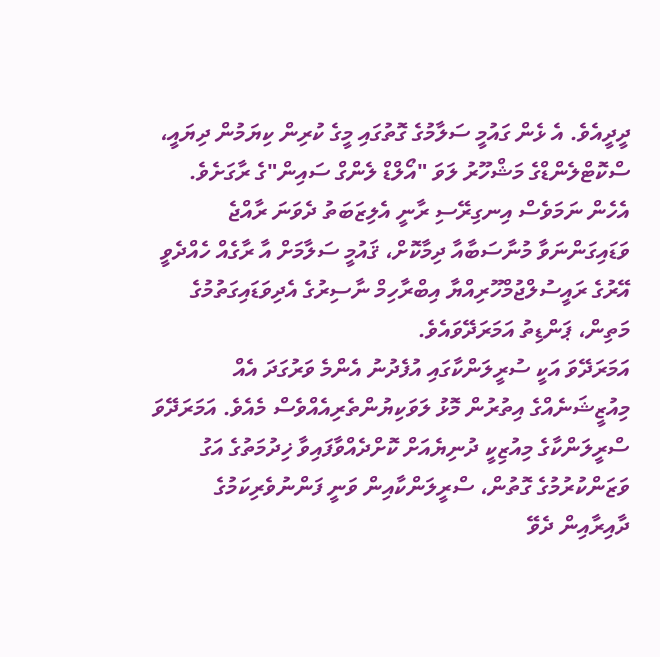ދީދީއެވެ. އެ ޅެން ގައުމީ ސަލާމުގެ ގޮތުގައި މީގެ ކުރިން ކިޔަމުން ދިޔައީ، ސްކޮޓްލެންޑްގެ މަޝްހޫރު ލަވަ "އޯލްޑް ލެންގް ސައިން"ގެ ރާގަށެވެ.
އެހެން ނަމަވެސް އިނގިރޭސި ރާނީ އެލިޒަބަތު ދެވަނަ ރާއްޖެ ވަޑައިގަންނަވާ މުނާސަބާއާ ދިމާކޮށް، ޤައުމީ ސަލާމަށް އާ ރާގެއް ހެއްދެވީ އޭރުގެ ރައީސުލްޖުމްހޫރިއްޔާ އިބްރާހިމް ނާސިރުގެ އެދިވަޑައިގަތުމުގެ މަތިން، ޕަންޑިތު އަމަރަދޭވައެވެ.
އަމަރަދޭވަ އަކީ ސުރީލަންކާގައި އުފެދުނު އެންމެ ވަރުގަދަ އެއް މިއުޒީޝަނެއްގެ އިތުރުން މޮޅު ލަވަކިޔުންތެރިއެއްވެސް މެއެވެ. އަމަރަދޭވަ ސްރީލަންކާގެ މިއުޒިކީ ދުނިޔެއަށް ކޮށްދެއްވާފައިވާ ޚިދުމަތުގެ އަގު ވަޒަންކުރުމުގެ ގޮތުން، ސްރީލަންކާއިން ވަނީ ފަންނުވެރިކަމުގެ ދާއިރާއިން ދެވޭ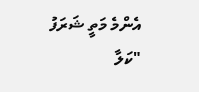އެންމެ މަތީ ޝަރަފު "ކަލާ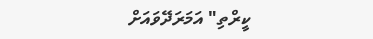ކީރްތި" އަމަރަދޭވައަށް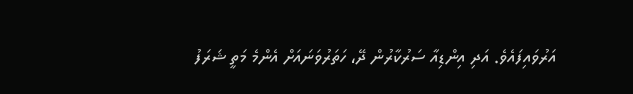އަރުވައިފައެވެ. އަދި އިންޑިއާ ސަރުކާރުން ދޭ، ހަތަރުވަނައަށް އެންމެ މަތީ ޝަރަފު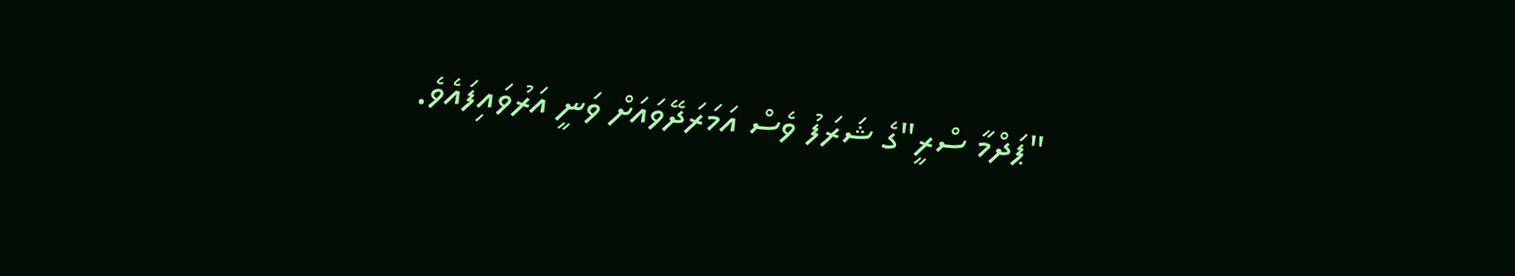"ޕަދްމާ ސްރީ"ގެ ޝަރަފު ވެސް އަމަރަދޭވައަށް ވަނީ އަރުވައިފައެވެ.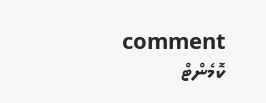comment ކޮމެންޓް